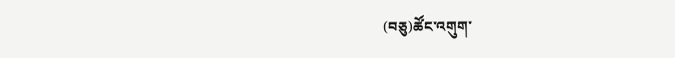(བཅུ)ཚོང་འགུག་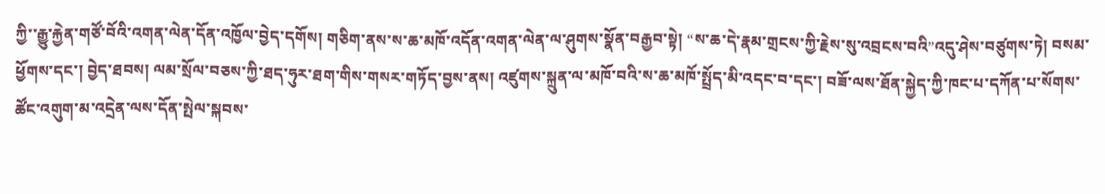ཀྱི་་རྒྱུ་རྐྱེན་གཙོ་བོའི་འགན་ལེན་དོན་འཁྱོལ་བྱེད་དགོས། གཅིག་ནས་ས་ཆ་མཁོ་འདོན་འགན་ལེན་ལ་ཤུགས་སྣོན་བརྒྱབ་སྟེ། “ས་ཆ་དེ་རྣམ་གྲངས་ཀྱི་རྗེས་སུ་འབྲངས་བའི”འདུ་ཤེས་བཙུགས་ཏེ། བསམ་ཕྱོགས་དང་། བྱེད་ཐབས། ལམ་སྲོལ་བཅས་ཀྱི་ཐད་ཧུར་ཐག་གིས་གསར་གཏོད་བྱས་ནས། འཛུགས་སྐྲུན་ལ་མཁོ་བའི་ས་ཆ་མཁོ་སྤྲོད་མི་འདང་བ་དང་། བཟོ་ལས་ཐོན་སྐྱེད་ཀྱི་ཁང་པ་དཀོན་པ་སོགས་ཚོང་འགུག་མ་འདྲེན་ལས་དོན་སྤེལ་སྐབས་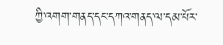ཀྱི་འགག་གནད་དང་དཀའ་གནད་ལ་དམ་པོར་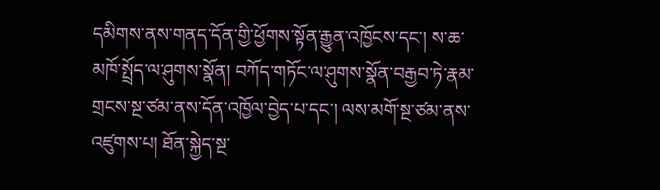དམིགས་ནས་གནད་དོན་གྱི་ཕྱོགས་སྟོན་རྒྱུན་འཁྱོངས་དང་། ས་ཆ་མཁོ་སྤྲོད་ལ་ཤུགས་སྣོན། བཀོད་གཏོང་ལ་ཤུགས་སྣོན་བརྒྱབ་ཏེ་རྣམ་གྲངས་སྔ་ཙམ་ནས་དོན་འཁྱོལ་བྱེད་པ་དང་། ལས་མགོ་སྔ་ཙམ་ནས་འཛུགས་པ། ཐོན་སྐྱེད་སྔ་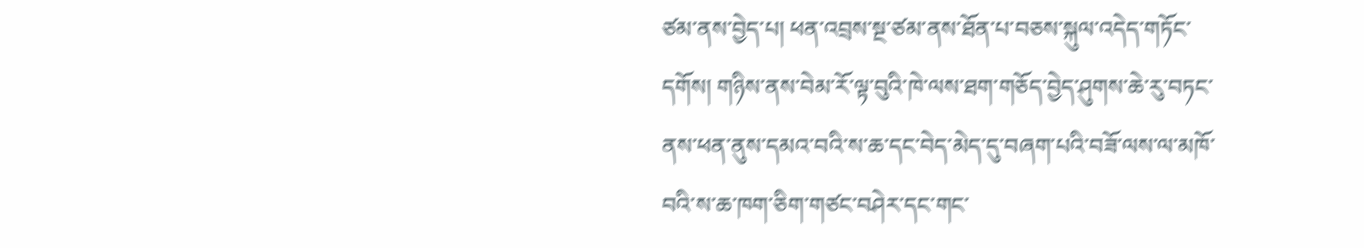ཙམ་ནས་བྱེད་པ། ཕན་འབྲས་སྔ་ཙམ་ནས་ཐོན་པ་བཅས་སྐུལ་འདེད་གཏོང་དགོས། གཉིས་ནས་བེམ་རོ་ལྟ་བུའི་ཁེ་ལས་ཐག་གཅོད་བྱེད་ཤུགས་ཆེ་རུ་བཏང་ནས་ཕན་ནུས་དམའ་བའི་ས་ཆ་དང་བེད་མེད་དུ་བཞག་པའི་བཟོ་ལས་ལ་མཁོ་བའི་ས་ཆ་ཁག་ཅིག་གཙང་བཤེར་དང་གང་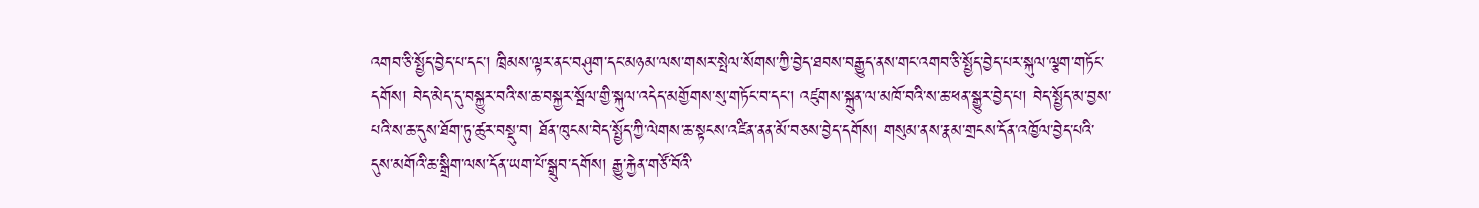འགབ་ཅི་སྤྱོད་བྱེད་པ་དང་། ཁྲིམས་ལྟར་ནང་བཤུག་དང་མཉམ་ལས་གསར་སྤེལ་སོགས་ཀྱི་བྱེད་ཐབས་བརྒྱུད་ནས་གང་འགབ་ཅི་སྤྱོད་བྱེད་པར་སྐུལ་ལྕག་གཏོང་དགོས། བེད་མེད་དུ་བསྐྱུར་བའི་ས་ཆ་བསྐྱར་སྦོལ་གྱི་སྐུལ་འདེད་མགྱོགས་སུ་གཏོང་བ་དང་། འཛུགས་སྐྲུན་ལ་མཁོ་བའི་ས་ཆ་ཕན་སྒྱུར་བྱེད་པ། བེད་སྤྱོད་མ་བྱས་པའི་ས་ཆ་དུས་ཐོག་ཏུ་ཚུར་བསྡུ་བ། ཐོན་ཁུངས་བེད་སྤྱོད་ཀྱི་ལེགས་ཆ་སྟངས་འཛིན་ནན་མོ་བཅས་བྱེད་དགོས། གསུམ་ནས་རྣམ་གྲངས་དོན་འཁྱོལ་བྱེད་པའི་དུས་མགོའི་ཆ་སྒྲིག་ལས་དོན་ཡག་པོ་སྒྲུབ་དགོས། རྒྱུ་རྐྱེན་གཙོ་བོའི་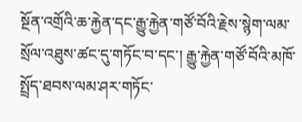སྔོན་འགྲོའི་ཆ་རྐྱེན་དང་རྒྱུ་རྐྱེན་གཙོ་བོའི་རྗེས་སྙེག་ལམ་སྲོལ་འཐུས་ཚང་དུ་གཏོང་བ་དང་། རྒྱུ་རྐྱེན་གཙོ་བོའི་མཁོ་སྤྲོད་ཐབས་ལམ་ཤར་གཏོང་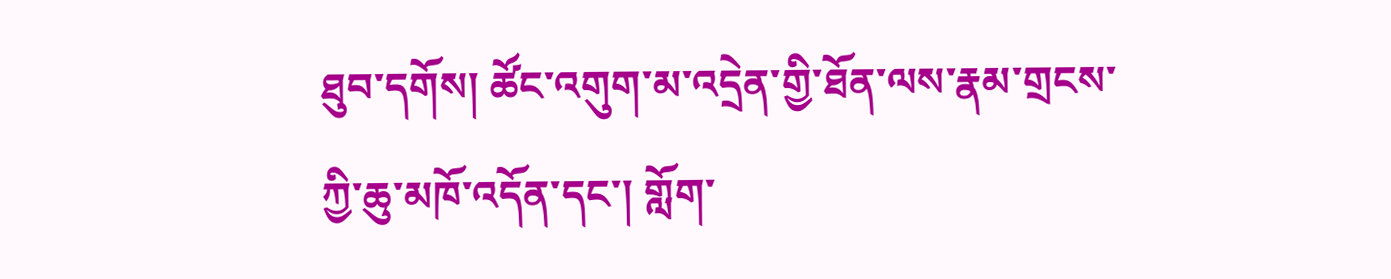ཐུབ་དགོས། ཚོང་འགུག་མ་འདྲེན་གྱི་ཐོན་ལས་རྣམ་གྲངས་ཀྱི་ཆུ་མཁོ་འདོན་དང་། གློག་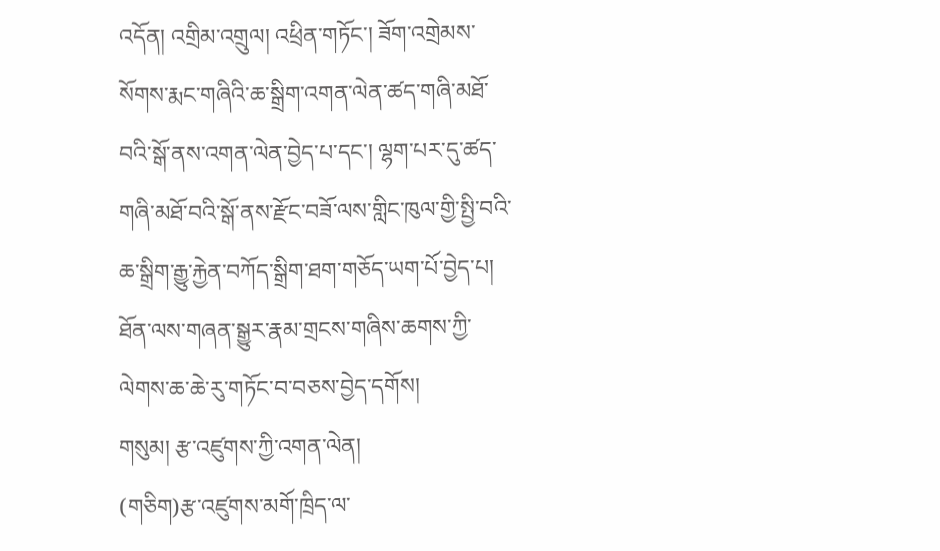འདོན། འགྲིམ་འགྲུལ། འཕྲིན་གཏོང་། ཟོག་འགྲེམས་སོགས་རྨང་གཞིའི་ཆ་སྒྲིག་འགན་ལེན་ཚད་གཞི་མཐོ་བའི་སྒོ་ནས་འགན་ལེན་བྱེད་པ་དང་། ལྷག་པར་དུ་ཚད་གཞི་མཐོ་བའི་སྒོ་ནས་རྫོང་བཟོ་ལས་གླིང་ཁུལ་གྱི་སྤྱི་བའི་ཆ་སྒྲིག་རྒྱུ་རྐྱེན་བཀོད་སྒྲིག་ཐག་གཅོད་ཡག་པོ་བྱེད་པ། ཐོན་ལས་གཞན་སྒྱུར་རྣམ་གྲངས་གཞིས་ཆགས་ཀྱི་ལེགས་ཆ་ཆེ་རུ་གཏོང་བ་བཅས་བྱེད་དགོས།
གསུམ། རྩ་འཛུགས་ཀྱི་འགན་ལེན།
(གཅིག)རྩ་འཛུགས་མགོ་ཁྲིད་ལ་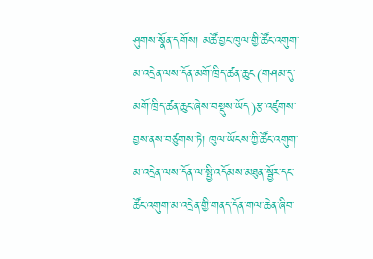ཤུགས་སྣོན་དགོས། མཚོ་བྱང་ཁུལ་གྱི་ཚོང་འགུག་མ་འདྲེན་ལས་དོན་མགོ་ཁྲིད་ཚན་ཆུང(གཤམ་དུ་མགོ་ཁྲིད་ཚན་ཆུང་ཞེས་བསྡུས་ཡོད)རྩ་འཛུགས་བྱས་ནས་བཙུགས་ཏེ། ཁུལ་ཡོངས་ཀྱི་ཚོང་འགུག་མ་འདྲེན་ལས་དོན་ལ་སྤྱི་འདོམས་མཐུན་སྦྱོར་དང་ཚོང་འགུག་མ་འདྲེན་གྱི་གནད་དོན་གལ་ཆེན་ཞིབ་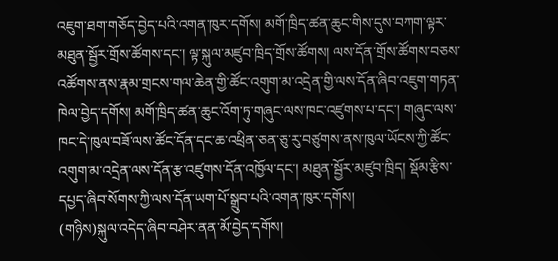འཇུག་ཐག་གཅོད་བྱེད་པའི་འགན་ཁུར་དགོས། མགོ་ཁྲིད་ཚན་ཆུང་གིས་དུས་བཀག་ལྟར་མཐུན་སྦྱོར་གྲོས་ཚོགས་དང་། ལྟ་སྐུལ་མཛུབ་ཁྲིད་གྲོས་ཚོགས། ལས་དོན་གྲོས་ཚོགས་བཅས་འཚོགས་ནས་རྣམ་གྲངས་གལ་ཆེན་གྱི་ཚོང་འགུག་མ་འདྲེན་གྱི་ལས་དོན་ཞིབ་འཇུག་གཏན་ཁེལ་བྱེད་དགོས། མགོ་ཁྲིད་ཚན་ཆུང་འོག་ཏུ་གཞུང་ལས་ཁང་འཛུགས་པ་དང་། གཞུང་ལས་ཁང་དེ་ཁུལ་བཟོ་ལས་ཚོང་དོན་དང་ཆ་འཕྲིན་ཅན་ཅུ་རུ་བཙུགས་ནས་ཁུལ་ཡོངས་ཀྱི་ཚོང་འགུག་མ་འདྲེན་ལས་དོན་རྩ་འཛུགས་དོན་འཁྱོལ་དང་། མཐུན་སྦྱོར་མཛུབ་ཁྲིད། སྡོམ་རྩིས་དཔྱད་ཞིབ་སོགས་ཀྱི་ལས་དོན་ཡག་པོ་སྒྲུབ་པའི་འགན་ཁུར་དགོས།
(གཉིས)སྐུལ་འདེད་ཞིབ་བཤེར་ནན་མོ་བྱེད་དགོས།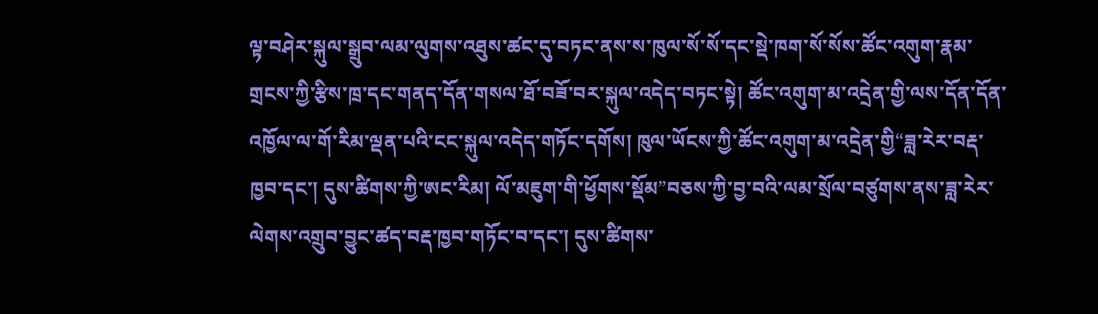ལྟ་བཤེར་སྐུལ་སྒྲུབ་ལམ་ལུགས་འཐུས་ཚང་དུ་བཏང་ནས་ས་ཁུལ་སོ་སོ་དང་སྡེ་ཁག་སོ་སོས་ཚོང་འགུག་རྣམ་གྲངས་ཀྱི་རྩིས་ཁྲ་དང་གནད་དོན་གསལ་ཐོ་བཟོ་བར་སྐུལ་འདེད་བཏང་སྟེ། ཚོང་འགུག་མ་འདྲེན་གྱི་ལས་དོན་དོན་འཁྱོལ་ལ་གོ་རིམ་ལྡན་པའི་ངང་སྐུལ་འདེད་གཏོང་དགོས། ཁུལ་ཡོངས་ཀྱི་ཚོང་འགུག་མ་འདྲེན་གྱི“ཟླ་རེར་བརྡ་ཁྱབ་དང་། དུས་ཚིགས་ཀྱི་ཨང་རིམ། ལོ་མཇུག་གི་ཕྱོགས་སྡོམ”བཅས་ཀྱི་བྱ་བའི་ལམ་སྲོལ་བཙུགས་ནས་ཟླ་རེར་ལེགས་འགྲུབ་བྱུང་ཚད་བརྡ་ཁྱབ་གཏོང་བ་དང་། དུས་ཚིགས་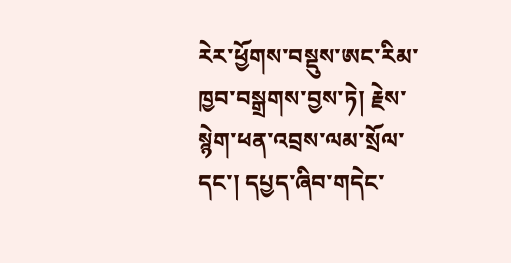རེར་ཕྱོགས་བསྡུས་ཨང་རིམ་ཁྱབ་བསྒྲགས་བྱས་ཏེ། རྗེས་སྙེག་ཕན་འབྲས་ལམ་སྲོལ་དང་། དཔྱད་ཞིབ་གདེང་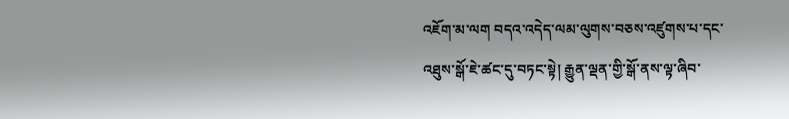འཇོག་མ་ལག བདའ་འདེད་ལམ་ལུགས་བཅས་འཛུགས་པ་དང་འཐུས་སྒོ་ཇེ་ཚང་དུ་བཏང་སྟེ། རྒྱུན་ལྡན་གྱི་སྒོ་ནས་ལྟ་ཞིབ་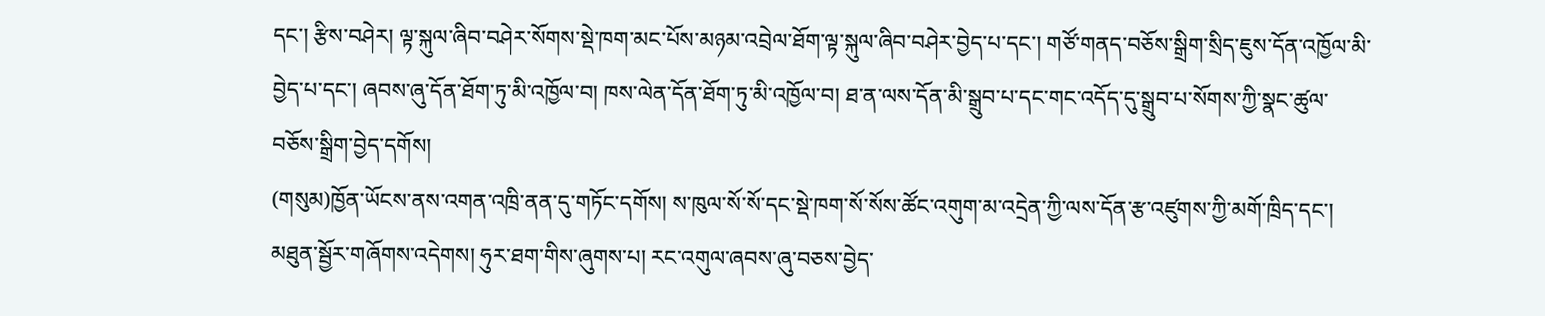དང་། རྩིས་བཤེར། ལྟ་སྐུལ་ཞིབ་བཤེར་སོགས་སྡེ་ཁག་མང་པོས་མཉམ་འབྲེལ་ཐོག་ལྟ་སྐུལ་ཞིབ་བཤེར་བྱེད་པ་དང་། གཙོ་གནད་བཅོས་སྒྲིག་སྲིད་ཇུས་དོན་འཁྱོལ་མི་བྱེད་པ་དང་། ཞབས་ཞུ་དོན་ཐོག་ཏུ་མི་འཁྱོལ་བ། ཁས་ལེན་དོན་ཐོག་ཏུ་མི་འཁྱོལ་བ། ཐ་ན་ལས་དོན་མི་སྒྲུབ་པ་དང་གང་འདོད་དུ་སྒྲུབ་པ་སོགས་ཀྱི་སྣང་ཚུལ་བཅོས་སྒྲིག་བྱེད་དགོས།
(གསུམ)ཁྱོན་ཡོངས་ནས་འགན་འཁྲི་ནན་དུ་གཏོང་དགོས། ས་ཁུལ་སོ་སོ་དང་སྡེ་ཁག་སོ་སོས་ཚོང་འགུག་མ་འདྲེན་ཀྱི་ལས་དོན་རྩ་འཛུགས་ཀྱི་མགོ་ཁྲིད་དང་། མཐུན་སྦྱོར་གཞོགས་འདེགས། ཧུར་ཐག་གིས་ཞུགས་པ། རང་འགུལ་ཞབས་ཞུ་བཅས་བྱེད་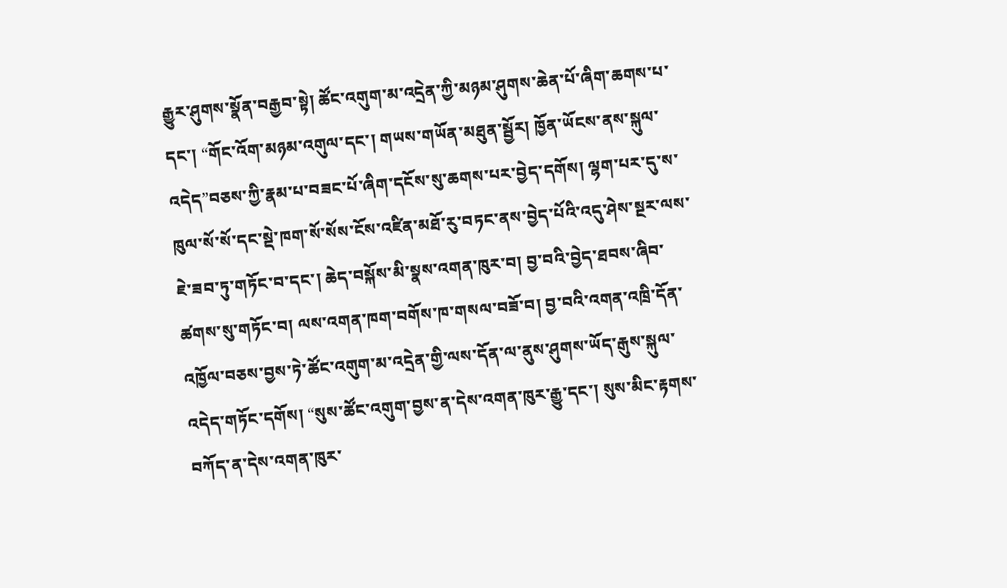རྒྱུར་ཤུགས་སྣོན་བརྒྱབ་སྟེ། ཚོང་འགུག་མ་འདྲེན་ཀྱི་མཉམ་ཤུགས་ཆེན་པོ་ཞིག་ཆགས་པ་དང་། “གོང་འོག་མཉམ་འགུལ་དང་། གཡས་གཡོན་མཐུན་སྦྱོར། ཁྱོན་ཡོངས་ནས་སྐུལ་འདེད”བཅས་ཀྱི་རྣམ་པ་བཟང་པོ་ཞིག་དངོས་སུ་ཆགས་པར་བྱེད་དགོས། ལྷག་པར་དུ་ས་ཁུལ་སོ་སོ་དང་སྡེ་ཁག་སོ་སོས་ངོས་འཛིན་མཐོ་རུ་བཏང་ནས་བྱེད་པོའི་འདུ་ཤེས་སྔར་ལས་ཇེ་ཟབ་ཏུ་གཏོང་བ་དང་། ཆེད་བསྐོས་མི་སྣས་འགན་ཁུར་བ། བྱ་བའི་བྱེད་ཐབས་ཞིབ་ཚགས་སུ་གཏོང་བ། ལས་འགན་ཁག་བགོས་ཁ་གསལ་བཟོ་བ། བྱ་བའི་འགན་འཁྲི་དོན་འཁྱོལ་བཅས་བྱས་ཏེ་ཚོང་འགུག་མ་འདྲེན་གྱི་ལས་དོན་ལ་ནུས་ཤུགས་ཡོད་རྒུས་སྐུལ་འདེད་གཏོང་དགོས། “སུས་ཚོང་འགུག་བྱས་ན་དེས་འགན་ཁུར་རྒྱུ་དང་། སུས་མིང་རྟགས་བཀོད་ན་དེས་འགན་ཁུར་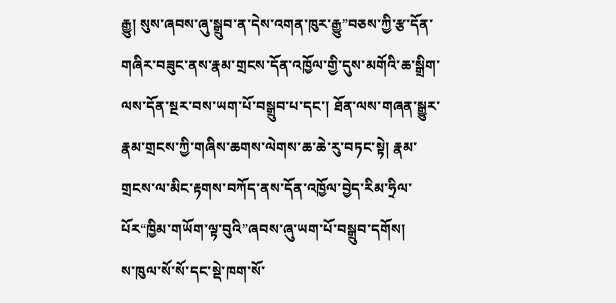རྒྱུ། སུས་ཞབས་ཞུ་སྒྲུབ་ན་དེས་འགན་ཁུར་རྒྱུ”བཅས་ཀྱི་རྩ་དོན་གཞིར་བཟུང་ནས་རྣམ་གྲངས་དོན་འཁྱོལ་གྱི་དུས་མགོའི་ཆ་སྒྲིག་ལས་དོན་སྔར་བས་ཡག་པོ་བསྒྲུབ་པ་དང་། ཐོན་ལས་གཞན་སྒྱུར་རྣམ་གྲངས་ཀྱི་གཞིས་ཆགས་ལེགས་ཆ་ཆེ་རུ་བཏང་སྟེ། རྣམ་གྲངས་ལ་མིང་རྟགས་བཀོད་ནས་དོན་འཁྱོལ་བྱེད་རིམ་ཧྲིལ་པོར“ཁྱིམ་གཡོག་ལྟ་བུའི”ཞབས་ཞུ་ཡག་པོ་བསྒྲུབ་དགོས།
ས་ཁུལ་སོ་སོ་དང་སྡེ་ཁག་སོ་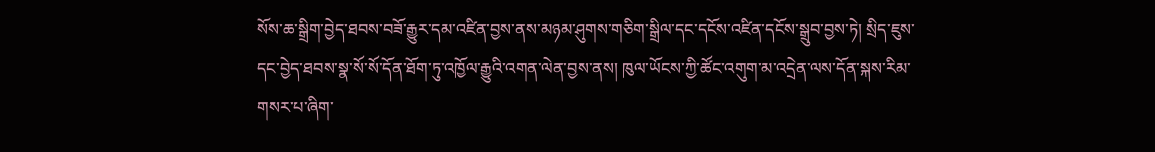སོས་ཆ་སྒྲིག་བྱེད་ཐབས་བཟོ་རྒྱུར་དམ་འཛིན་བྱས་ནས་མཉམ་ཤུགས་གཅིག་སྒྲིལ་དང་དངོས་འཛིན་དངོས་སྒྲུབ་བྱས་ཏེ། སྲིད་ཇུས་དང་བྱེད་ཐབས་སྣ་སོ་སོ་དོན་ཐོག་ཏུ་འཁྱོལ་རྒྱུའི་འགན་ལེན་བྱས་ནས། ཁུལ་ཡོངས་ཀྱི་ཚོང་འགུག་མ་འདྲེན་ལས་དོན་སྐས་རིམ་གསར་པ་ཞིག་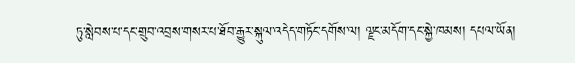ཏུ་སླེབས་པ་དང་གྲུབ་འབྲས་གསར་པ་ཐོབ་རྒྱུར་སྐུལ་འདེད་གཏོང་དགོས་ལ། ལྗང་མདོག་དང་སྐྱེ་ཁམས། དཔལ་ཡོན།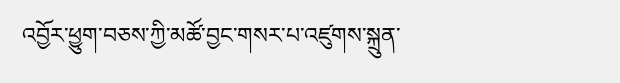འབྱོར་ཕྱུག་བཅས་ཀྱི་མཚོ་བྱང་གསར་པ་འཛུགས་སྐྲུན་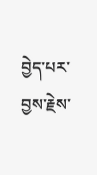བྱེད་པར་བྱས་རྗེས་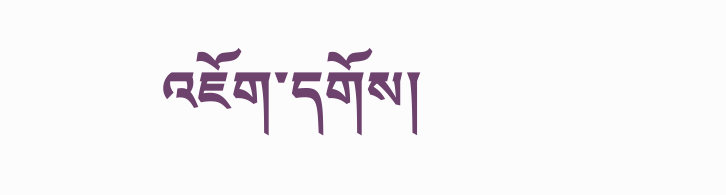འཇོག་དགོས།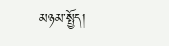མཉམ་སྤྱོད།